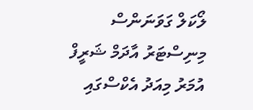ލޯކަލް ގަވަނަންސް މިނިސްޓަރު އާދަމް ޝަރީފް އުމަރު މިއަދު އެކްސްގައި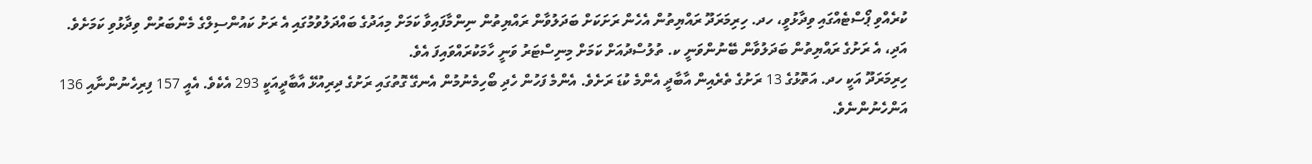ކުރެއްވި ޕޯސްޓެއްގައި ވިދާޅުވީ، ހދ. ހިރިމަރަދޫ ރައްޔިތުން އެހެން ރަށަކަށް ބަދަލުވާން ރައްޔިތުން ނިންމާފައިވާ ކަމަށް މިއަދުގެ ބައްދަލުވުމުގައި އެ ރަށު ކައުންސިލްގެ މެންބަރުން ވިދާޅުވި ކަމަށެވެ.
އަދި، އެ ރަށުގެ ރައްޔިތުން ބަދަލުވާން ބޭނުންވަނީ ކ. ތުލުސްދުއަށް ކަމަށް މިނިސްޓަރު ވަނީ ހާމަކުރައްވައިފަ އެވެ.
ހިރިމަރަދޫ އަކީ ހދ. އަތޮޅުގެ 13 ރަށުގެ ތެރެއިން އާބާދީ އެންމެ ކުޑަ ރަށެވެ. އެންމެ ފަހުން ހެދި ބޯހިމެނުމުން އެނގޭ ގޮތުގައި ރަށުގެ ދިރިއުޅޭ އާބާދީއަކީ 293 އެކެވެ. އެއީ 157 ފިރިހެނުންނާއި 136 އަންހެނުންނެވެ.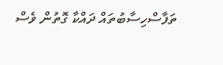ތަފާސްހިސާބުތައް ދައްކާ ގޮތުން ވެސް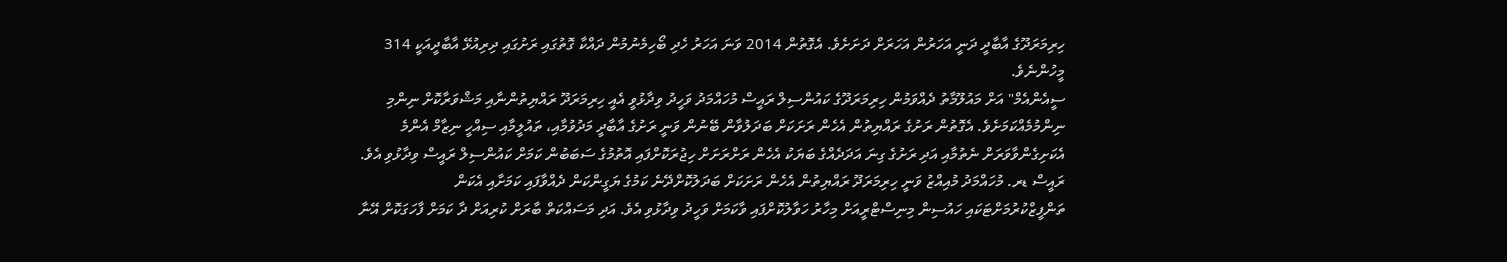ހިރިމަރަދޫގެ އާބާދީ ދަނީ އަހަރުން އަހަރަށް ދަށަށެވެ. އެގޮތުން 2014 ވަނަ އަހަރު ހެދި ބޯހިމެނުމުން ދައްކާ ގޮތުގައި ރަށުގައި ދިރިއުޅޭ އާބާދީއަކީ 314 މީހުންނެވެ.
ސީއެންއެމް" އަށް މައުލޫމާތު ދެއްވަމުން ހިރިމަރަދޫގެ ކައުންސިލް ރައީސް މުހައްމަދު ވަހީދު ވިދާޅުވީ އެއީ ހިރިމަރަދޫ ރައްޔިތުންނާއި މަޝްވަރާކޮށް ނިންމި ނިންމުމެއްކަމަށެވެ. އެގޮތުން ރަށުގެ ރައްޔިތުން އެހެން ރަށަކަށް ބަދަލުވާން ބޭނުން ވަނީ ރަށުގެ އާބާދީ މަދުވުމާއި، ތައުލީމާއި ސިއްހީ ނިޒާމް އެންމެ އެކަށިގެންވާވަރަށް ނެތުމާއި އަދި ރަށުގެ ގިނަ އަދަދެއްގެ ބަޔަކު އެހެން ރަށްރަށަށް ހިޖުރަކޮށްފައި އޮތުމުގެ ސަބަބުން ކަމަށް ކައުންސިލް ރައީސް ވިދާޅުވި އެވެ.
ރައީސް ޑރ. މުހައްމަދު މުއިއްޒު ވަނީ ހިރިމަރަދޫ ރައްޔިތުން އެހެން ރަށަކަށް ބަދަލުކޮށްދޭނެ ކަމުގެ ޔަގީންކަން ދެއްވާފައި ކަމަށާއި އެކަން ތަންފީޒްކުރުމަށްޓަކައި ހައުސިން މިނިސްޓްރީއަށް މިހާރު ހަވާލުކޮށްފައި ވާކަމަށް ވަހީދު ވިދާޅުވި އެވެ. އަދި މަސައްކަތް ބާރަށް ކުރިއަށް ދާ ކަމަށް ފާހަގަކޮށް އޭނާ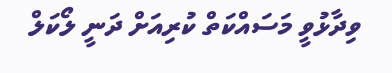ވިދާޅުވީ މަސައްކަތް ކުރިއަށް ދަނީ ލޯކަލް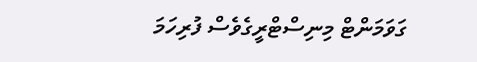ގަވަމަންޓް މިނިސްޓްރީގެވެސް ފުރިހަމަ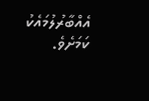އެއްބާރުލުމައެކު ކަމަށެވެ.